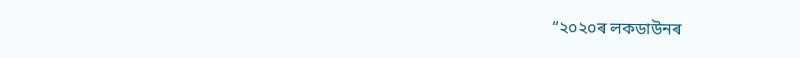“২০২০ৰ লকডাউনৰ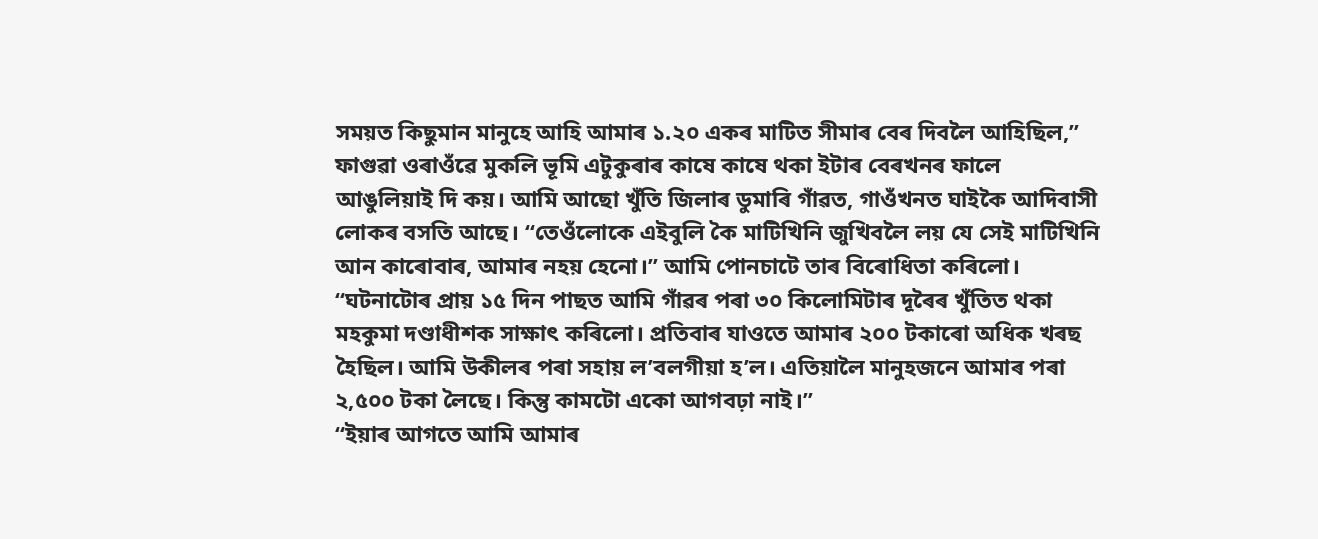সময়ত কিছুমান মানুহে আহি আমাৰ ১.২০ একৰ মাটিত সীমাৰ বেৰ দিবলৈ আহিছিল,” ফাগুৱা ওৰাওঁৱে মুকলি ভূমি এটুকুৰাৰ কাষে কাষে থকা ইটাৰ বেৰখনৰ ফালে আঙুলিয়াই দি কয়। আমি আছো খুঁতি জিলাৰ ডুমাৰি গাঁৱত, গাওঁখনত ঘাইকৈ আদিবাসী লোকৰ বসতি আছে। “তেওঁলোকে এইবুলি কৈ মাটিখিনি জুখিবলৈ লয় যে সেই মাটিখিনি আন কাৰোবাৰ, আমাৰ নহয় হেনো।” আমি পোনচাটে তাৰ বিৰোধিতা কৰিলো।
“ঘটনাটোৰ প্ৰায় ১৫ দিন পাছত আমি গাঁৱৰ পৰা ৩০ কিলোমিটাৰ দূৰৈৰ খুঁতিত থকা মহকুমা দণ্ডাধীশক সাক্ষাৎ কৰিলো। প্ৰতিবাৰ যাওতে আমাৰ ২০০ টকাৰো অধিক খৰছ হৈছিল। আমি উকীলৰ পৰা সহায় ল’বলগীয়া হ’ল। এতিয়ালৈ মানুহজনে আমাৰ পৰা ২,৫০০ টকা লৈছে। কিন্তু কামটো একো আগবঢ়া নাই।”
“ইয়াৰ আগতে আমি আমাৰ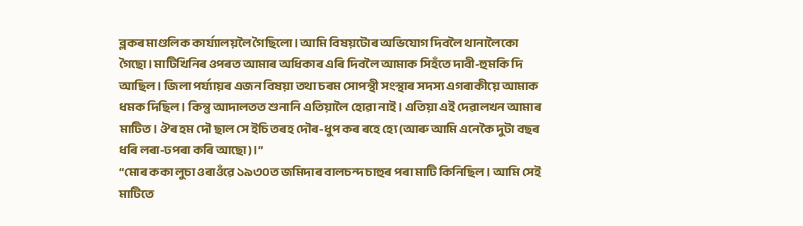ব্লকৰ মাণ্ডলিক কাৰ্য্যালয়লৈ গৈছিলো। আমি বিষয়টোৰ অভিযোগ দিবলৈ থানালৈকো গৈছো। মাটিখিনিৰ ওপৰত আমাৰ অধিকাৰ এৰি দিবলৈ আমাক সিহঁতে দাবী-হুমকি দি আছিল। জিলা পৰ্য্যায়ৰ এজন বিষয়া তথা চৰম সোপন্থী সংস্থাৰ সদস্য এগৰাকীয়ে আমাক ধমক দিছিল। কিন্তু আদালতত শুনানি এতিয়ালৈ হোৱা নাই। এতিয়া এই দেৱালখন আমাৰ মাটিত। ঔৰ হম দৌ ছাল সে ইচি তৰহ দৌৰ-ধুপ কৰ ৰহে হ্যে (আৰু আমি এনেকৈ দুটা বছৰ ধৰি লৰা-ঢপৰা কৰি আছো)।”
“মোৰ ককা লুচা ওৰাওঁৱে ১৯৩০ত জমিদাৰ বালচন্দ চাহুৰ পৰা মাটি কিনিছিল। আমি সেই মাটিতে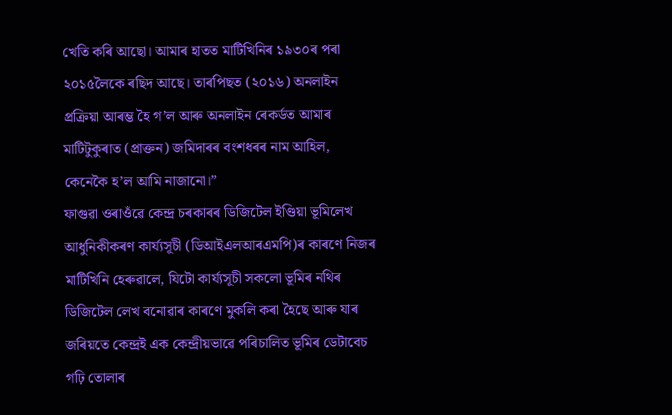খেতি কৰি আছো। আমাৰ হাতত মাটিখিনিৰ ১৯৩০ৰ পৰা ২০১৫লৈকে ৰছিদ আছে। তাৰপিছত (২০১৬) অনলাইন প্ৰক্ৰিয়া আৰম্ভ হৈ গ’ল আৰু অনলাইন ৰেকৰ্ডত আমাৰ মাটিটুকুৰাত (প্ৰাক্তন) জমিদাৰৰ বংশধৰৰ নাম আহিল, কেনেকৈ হ’ল আমি নাজানো।”
ফাগুৱা ওৰাওঁৱে কেন্দ্ৰ চৰকাৰৰ ডিজিটেল ইণ্ডিয়া ভূমিলেখ আধুনিকীকৰণ কাৰ্য্যসূচী (ডিআইএলআৰএমপি)ৰ কাৰণে নিজৰ মাটিখিনি হেৰুৱালে, যিটো কাৰ্য্যসূচী সকলো ভূমিৰ নথিৰ ডিজিটেল লেখ বনোৱাৰ কাৰণে মুকলি কৰা হৈছে আৰু যাৰ জৰিয়তে কেন্দ্ৰই এক কেন্দ্ৰীয়ভাৱে পৰিচালিত ভূমিৰ ডেটাবেচ গঢ়ি তোলাৰ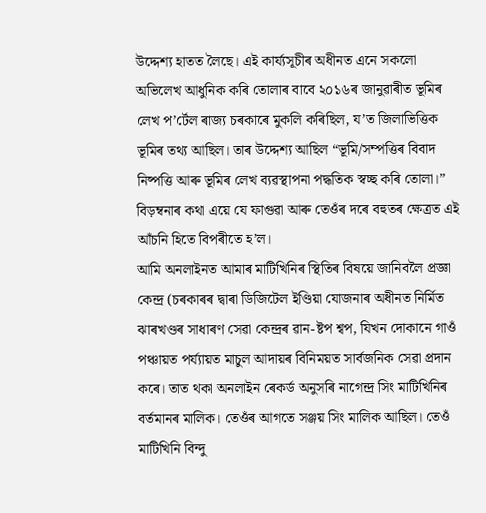উদ্দেশ্য হাতত লৈছে। এই কাৰ্য্যসূচীৰ অধীনত এনে সকলো অভিলেখ আধুনিক কৰি তোলাৰ বাবে ২০১৬ৰ জানুৱাৰীত ভূমিৰ লেখ প’ৰ্টেল ৰাজ্য চৰকাৰে মুকলি কৰিছিল, য’ত জিলাভিত্তিক ভূমিৰ তথ্য আছিল। তাৰ উদ্দেশ্য আছিল “ভূমি/সম্পত্তিৰ বিবাদ নিষ্পত্তি আৰু ভূমিৰ লেখ ব্যৱস্থাপনা পদ্ধতিক স্বচ্ছ কৰি তোলা।”
বিড়ম্বনাৰ কথা এয়ে যে ফাগুৱা আৰু তেওঁৰ দৰে বহুতৰ ক্ষেত্রত এই আঁচনি হিতে বিপৰীতে হ’ল।
আমি অনলাইনত আমাৰ মাটিখিনিৰ স্থিতিৰ বিষয়ে জানিবলৈ প্ৰজ্ঞা কেন্দ্ৰ (চৰকাৰৰ দ্বাৰা ডিজিটেল ইণ্ডিয়া যোজনাৰ অধীনত নিৰ্মিত ঝাৰখণ্ডৰ সাধাৰণ সেৱা কেন্দ্ৰৰ ৱান-ষ্টপ শ্বপ, যিখন দোকানে গাওঁ পঞ্চায়ত পৰ্য্যায়ত মাচুল আদায়ৰ বিনিময়ত সাৰ্বজনিক সেৱা প্ৰদান কৰে। তাত থকা অনলাইন ৰেকৰ্ড অনুসৰি নাগেন্দ্ৰ সিং মাটিখিনিৰ বৰ্তমানৰ মালিক। তেওঁৰ আগতে সঞ্জয় সিং মালিক আছিল। তেওঁ মাটিখিনি বিন্দু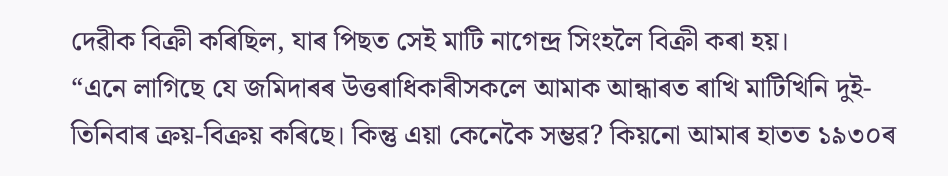দেৱীক বিক্ৰী কৰিছিল, যাৰ পিছত সেই মাটি নাগেন্দ্ৰ সিংহলৈ বিক্ৰী কৰা হয়।
“এনে লাগিছে যে জমিদাৰৰ উত্তৰাধিকাৰীসকলে আমাক আন্ধাৰত ৰাখি মাটিখিনি দুই-তিনিবাৰ ক্ৰয়-বিক্ৰয় কৰিছে। কিন্তু এয়া কেনেকৈ সম্ভৱ? কিয়নো আমাৰ হাতত ১৯৩০ৰ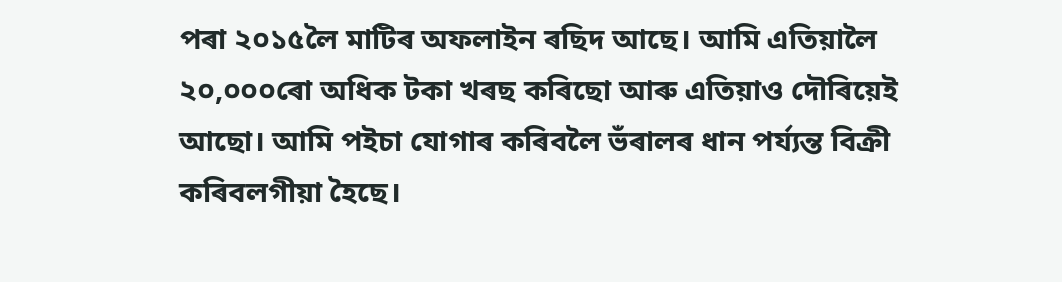পৰা ২০১৫লৈ মাটিৰ অফলাইন ৰছিদ আছে। আমি এতিয়ালৈ ২০,০০০ৰো অধিক টকা খৰছ কৰিছো আৰু এতিয়াও দৌৰিয়েই আছো। আমি পইচা যোগাৰ কৰিবলৈ ভঁৰালৰ ধান পৰ্য্যন্ত বিক্ৰী কৰিবলগীয়া হৈছে।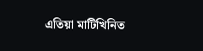এতিয়া মাটিখিনিত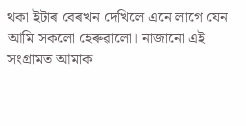থকা ইটাৰ বেৰখন দেখিলে এনে লাগে যেন আমি সকলো হেৰুৱালো। নাজানো এই সংগ্ৰামত আমাক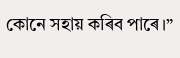কোনে সহায় কৰিব পাৰে।”